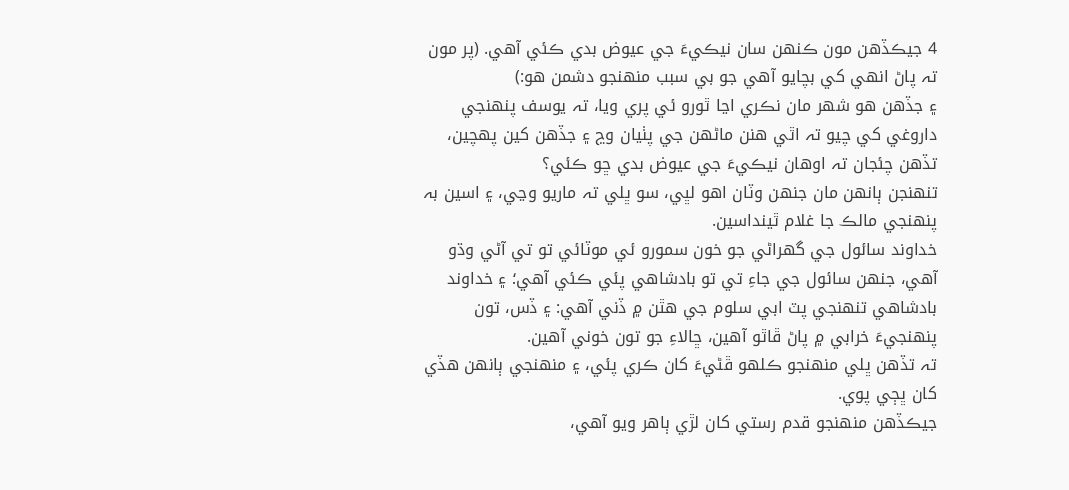4 جيڪڏهن مون ڪنهن سان نيڪيءَ جي عيوض بدي ڪئي آهي. (پر مون تہ پاڻ انهي کي بچايو آهي جو بي سبب منهنجو دشمن هو:)
۽ جڏهن هو شهر مان نڪري اڃا ٿورو ئي پري ويا، تہ يوسف پنهنجي داروغي کي چيو تہ اٿي هنن ماڻهن جي پٺيان وڃ ۽ جڏهن کين پهچين، تڏهن چئجان تہ اوهان نيڪيءَ جي عيوض بدي ڇو ڪئي؟
تنهنجن ٻانهن مان جنهن وٽان اهو لڀي، سو ڀلي تہ ماريو وڃي، ۽ اسين بہ پنهنجي مالڪ جا غلام ٿينداسين.
خداوند سائول جي گهراڻي جو خون سمورو ئي موٽائي تو تي آڻي وڌو آهي، جنهن سائول جي جاءِ تي تو بادشاهي پئي ڪئي آهي؛ ۽ خداوند بادشاهي تنهنجي پٽ ابي سلوم جي هٿن ۾ ڏني آهي: ۽ ڏس، تون پنهنجيءَ خرابي ۾ پاڻ ڦاٿو آهين، ڇالاءِ جو تون خوني آهين.
تہ تڏهن ڀلي منهنجو ڪلهو ڦڻيءَ کان ڪري پئي، ۽ منهنجي ٻانهن هڏي کان ڀڄي پوي.
جيڪڏهن منهنجو قدم رستي کان لڙي ٻاهر ويو آهي،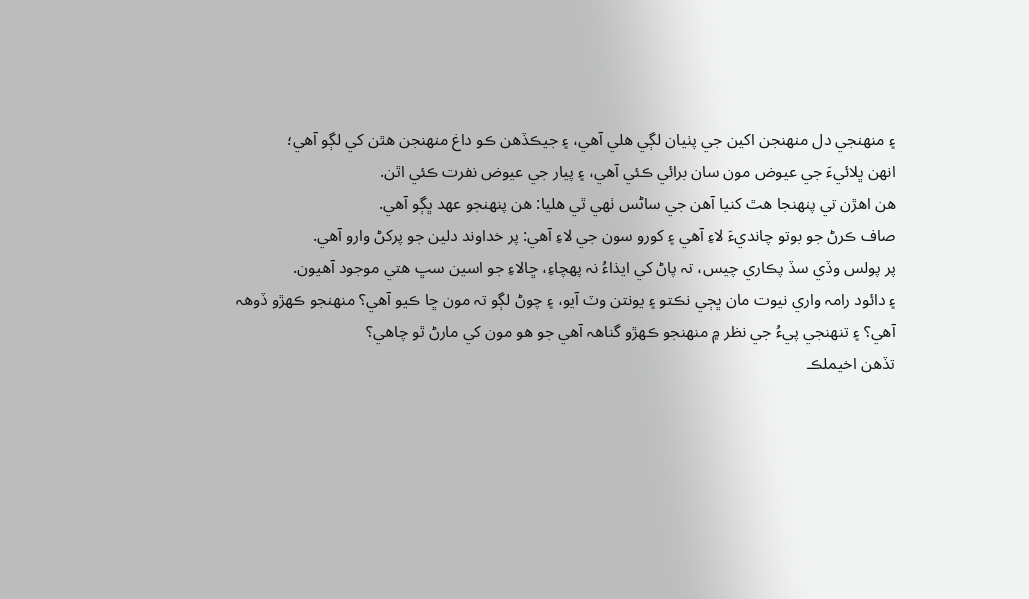۽ منهنجي دل منهنجن اکين جي پٺيان لڳي هلي آهي، ۽ جيڪڏهن ڪو داغ منهنجن هٿن کي لڳو آهي؛
انهن ڀلائيءَ جي عيوض مون سان برائي ڪئي آهي، ۽ پيار جي عيوض نفرت ڪئي اٿن.
هن اهڙن تي پنهنجا هٿ کنيا آهن جي ساڻس ٺهي ٿي هليا: هن پنهنجو عهد ڀڳو آهي.
صاف ڪرڻ جو بوتو چانديءَ لاءِ آهي ۽ کورو سون جي لاءِ آهي: پر خداوند دلين جو پرکڻ وارو آهي.
پر پولس وڏي سڏ پڪاري چيس، تہ پاڻ کي ايذاءُ نہ پهچاءِ، ڇالاءِ جو اسين سڀ هتي موجود آهيون.
۽ دائود رامہ واري نيوت مان ڀڄي نڪتو ۽ يونتن وٽ آيو، ۽ چوڻ لڳو تہ مون ڇا ڪيو آهي؟ منهنجو ڪهڙو ڏوهہ آهي؟ ۽ تنهنجي پيءُ جي نظر ۾ منهنجو ڪهڙو گناهہ آهي جو هو مون کي مارڻ ٿو چاهي؟
تڏهن اخيملڪ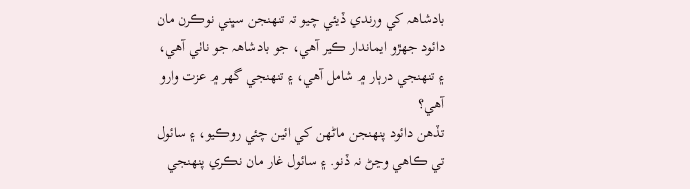بادشاهہ کي ورندي ڏيئي چيو تہ تنهنجن سڀني نوڪرن مان دائود جهڙو ايماندار ڪير آهي، جو بادشاهہ جو ناٺي آهي، ۽ تنهنجي درٻار ۾ شامل آهي، ۽ تنهنجي گهر ۾ عزت وارو آهي؟
تڏهن دائود پنهنجن ماڻهن کي ائين چئي روڪيو، ۽ سائول تي ڪاهي وڃڻ نہ ڏنو. ۽ سائول غار مان نڪري پنهنجي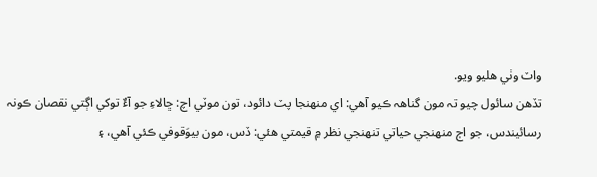واٽ وٺي هليو ويو.
تڏهن سائول چيو تہ مون گناهہ ڪيو آهي: اي منهنجا پٽ دائود، تون موٽي اچ: ڇالاءِ جو آءٌ توکي اڳتي نقصان ڪونہ رسائيندس، جو اڄ منهنجي حياتي تنهنجي نظر ۾ قيمتي هئي: ڏس، مون بيوَقوفي ڪئي آهي، ۽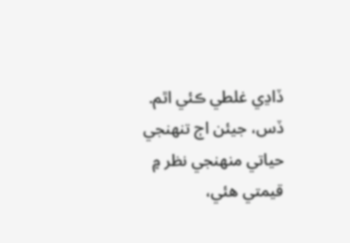ڏاڍي غلطي ڪئي اٿم.
ڏس، جيئن اڄ تنهنجي حياتي منهنجي نظر ۾ قيمتي هئي،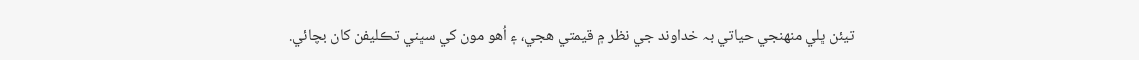تيئن ڀلي منهنجي حياتي بہ خداوند جي نظر ۾ قيمتي هجي، ۽ اُهو مون کي سڀني تڪليفن کان بچائي.